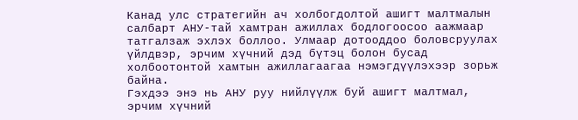Канад улс стратегийн ач холбогдолтой ашигт малтмалын салбарт АНУ-тай хамтран ажиллах бодлогоосоо аажмаар татгалзаж эхлэх боллоо. Улмаар дотооддоо боловсруулах үйлдвэр, эрчим хүчний дэд бүтэц болон бусад холбоотонтой хамтын ажиллагаагаа нэмэгдүүлэхээр зорьж байна.
Гэхдээ энэ нь АНУ руу нийлүүлж буй ашигт малтмал, эрчим хүчний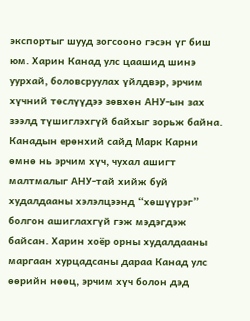экспортыг шууд зогсооно гэсэн үг биш юм. Харин Канад улс цаашид шинэ уурхай, боловсруулах үйлдвэр, эрчим хүчний төслүүдээ зөвхөн АНУ-ын зах зээлд түшиглэхгүй байхыг зорьж байна.
Канадын ерөнхий сайд Марк Карни өмнө нь эрчим хүч, чухал ашигт малтмалыг АНУ-тай хийж буй худалдааны хэлэлцээнд “хөшүүрэг” болгон ашиглахгүй гэж мэдэгдэж байсан. Харин хоёр орны худалдааны маргаан хурцадсаны дараа Канад улс өөрийн нөөц, эрчим хүч болон дэд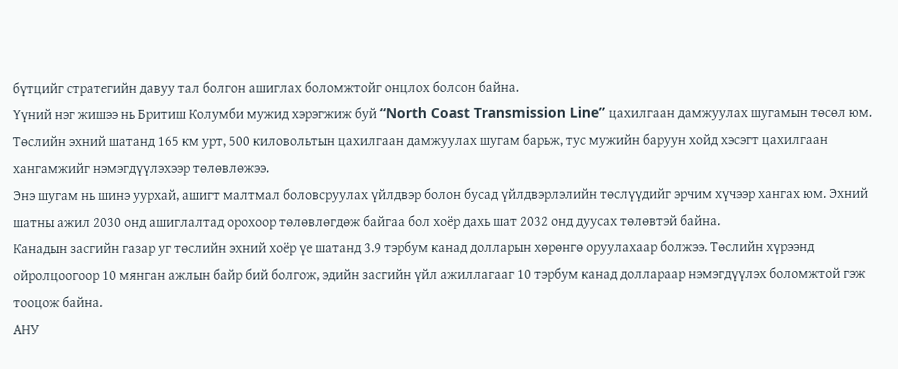бүтцийг стратегийн давуу тал болгон ашиглах боломжтойг онцлох болсон байна.
Үүний нэг жишээ нь Бритиш Колумби мужид хэрэгжиж буй “North Coast Transmission Line” цахилгаан дамжуулах шугамын төсөл юм. Төслийн эхний шатанд 165 км урт, 500 киловольтын цахилгаан дамжуулах шугам барьж, тус мужийн баруун хойд хэсэгт цахилгаан хангамжийг нэмэгдүүлэхээр төлөвлөжээ.
Энэ шугам нь шинэ уурхай, ашигт малтмал боловсруулах үйлдвэр болон бусад үйлдвэрлэлийн төслүүдийг эрчим хүчээр хангах юм. Эхний шатны ажил 2030 онд ашиглалтад орохоор төлөвлөгдөж байгаа бол хоёр дахь шат 2032 онд дуусах төлөвтэй байна.
Канадын засгийн газар уг төслийн эхний хоёр үе шатанд 3.9 тэрбум канад долларын хөрөнгө оруулахаар болжээ. Төслийн хүрээнд ойролцоогоор 10 мянган ажлын байр бий болгож, эдийн засгийн үйл ажиллагааг 10 тэрбум канад доллараар нэмэгдүүлэх боломжтой гэж тооцож байна.
АНУ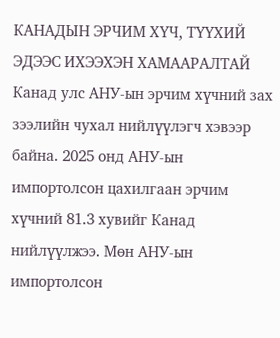КАНАДЫН ЭРЧИМ ХҮЧ, ТҮҮХИЙ ЭДЭЭС ИХЭЭХЭН ХАМААРАЛТАЙ
Канад улс АНУ-ын эрчим хүчний зах зээлийн чухал нийлүүлэгч хэвээр байна. 2025 онд АНУ-ын импортолсон цахилгаан эрчим хүчний 81.3 хувийг Канад нийлүүлжээ. Мөн АНУ-ын импортолсон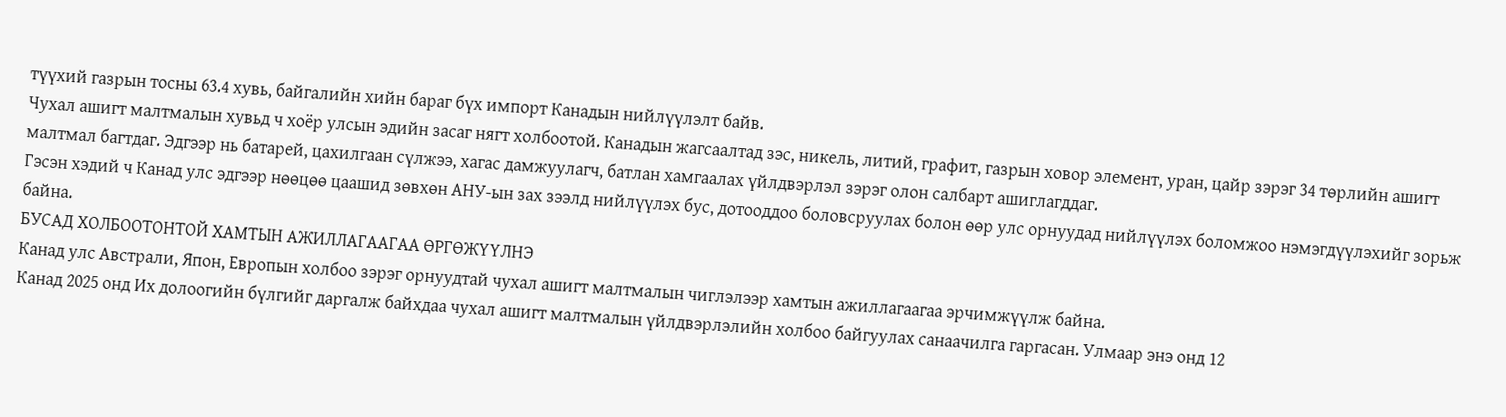түүхий газрын тосны 63.4 хувь, байгалийн хийн бараг бүх импорт Канадын нийлүүлэлт байв.
Чухал ашигт малтмалын хувьд ч хоёр улсын эдийн засаг нягт холбоотой. Канадын жагсаалтад зэс, никель, литий, графит, газрын ховор элемент, уран, цайр зэрэг 34 төрлийн ашигт малтмал багтдаг. Эдгээр нь батарей, цахилгаан сүлжээ, хагас дамжуулагч, батлан хамгаалах үйлдвэрлэл зэрэг олон салбарт ашиглагддаг.
Гэсэн хэдий ч Канад улс эдгээр нөөцөө цаашид зөвхөн АНУ-ын зах зээлд нийлүүлэх бус, дотооддоо боловсруулах болон өөр улс орнуудад нийлүүлэх боломжоо нэмэгдүүлэхийг зорьж байна.
БУСАД ХОЛБООТОНТОЙ ХАМТЫН АЖИЛЛАГААГАА ӨРГӨЖҮҮЛНЭ
Канад улс Австрали, Япон, Европын холбоо зэрэг орнуудтай чухал ашигт малтмалын чиглэлээр хамтын ажиллагаагаа эрчимжүүлж байна.
Канад 2025 онд Их долоогийн бүлгийг даргалж байхдаа чухал ашигт малтмалын үйлдвэрлэлийн холбоо байгуулах санаачилга гаргасан. Улмаар энэ онд 12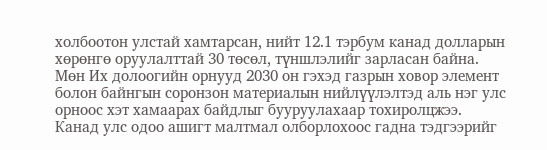холбоотон улстай хамтарсан, нийт 12.1 тэрбум канад долларын хөрөнгө оруулалттай 30 төсөл, түншлэлийг зарласан байна.
Мөн Их долоогийн орнууд 2030 он гэхэд газрын ховор элемент болон байнгын соронзон материалын нийлүүлэлтэд аль нэг улс орноос хэт хамаарах байдлыг бууруулахаар тохиролцжээ.
Канад улс одоо ашигт малтмал олборлохоос гадна тэдгээрийг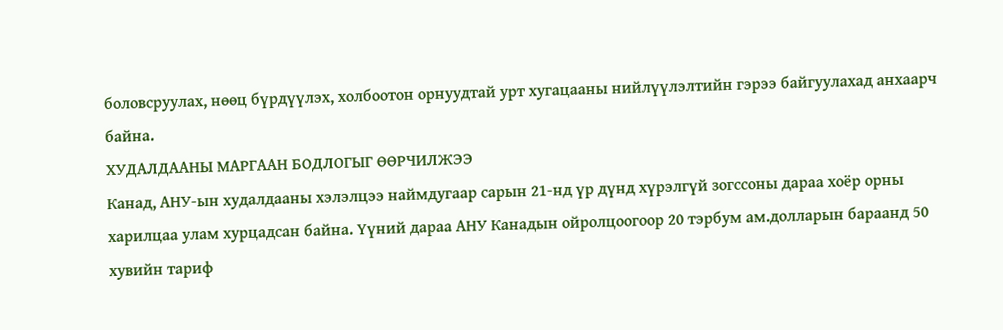боловсруулах, нөөц бүрдүүлэх, холбоотон орнуудтай урт хугацааны нийлүүлэлтийн гэрээ байгуулахад анхаарч байна.
ХУДАЛДААНЫ МАРГААН БОДЛОГЫГ ӨӨРЧИЛЖЭЭ
Канад, АНУ-ын худалдааны хэлэлцээ наймдугаар сарын 21-нд үр дүнд хүрэлгүй зогссоны дараа хоёр орны харилцаа улам хурцадсан байна. Үүний дараа АНУ Канадын ойролцоогоор 20 тэрбум ам.долларын бараанд 50 хувийн тариф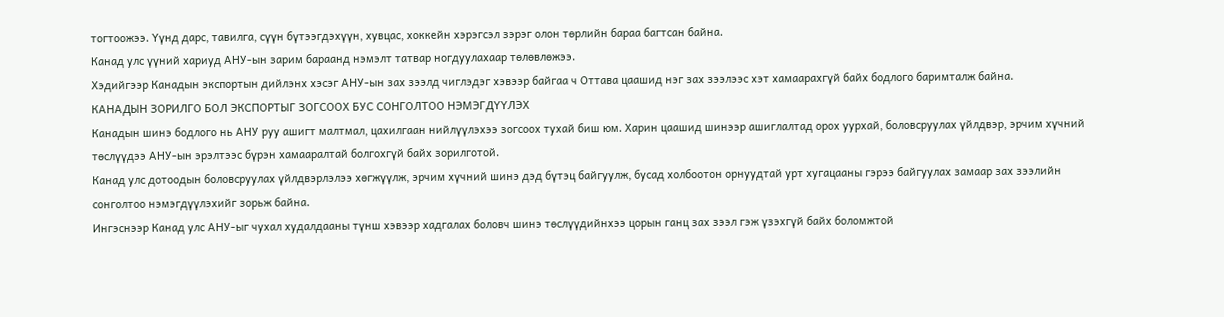тогтоожээ. Үүнд дарс, тавилга, сүүн бүтээгдэхүүн, хувцас, хоккейн хэрэгсэл зэрэг олон төрлийн бараа багтсан байна.
Канад улс үүний хариуд АНУ-ын зарим бараанд нэмэлт татвар ногдуулахаар төлөвлөжээ.
Хэдийгээр Канадын экспортын дийлэнх хэсэг АНУ-ын зах зээлд чиглэдэг хэвээр байгаа ч Оттава цаашид нэг зах зээлээс хэт хамаарахгүй байх бодлого баримталж байна.
КАНАДЫН ЗОРИЛГО БОЛ ЭКСПОРТЫГ ЗОГСООХ БУС СОНГОЛТОО НЭМЭГДҮҮЛЭХ
Канадын шинэ бодлого нь АНУ руу ашигт малтмал, цахилгаан нийлүүлэхээ зогсоох тухай биш юм. Харин цаашид шинээр ашиглалтад орох уурхай, боловсруулах үйлдвэр, эрчим хүчний төслүүдээ АНУ-ын эрэлтээс бүрэн хамааралтай болгохгүй байх зорилготой.
Канад улс дотоодын боловсруулах үйлдвэрлэлээ хөгжүүлж, эрчим хүчний шинэ дэд бүтэц байгуулж, бусад холбоотон орнуудтай урт хугацааны гэрээ байгуулах замаар зах зээлийн сонголтоо нэмэгдүүлэхийг зорьж байна.
Ингэснээр Канад улс АНУ-ыг чухал худалдааны түнш хэвээр хадгалах боловч шинэ төслүүдийнхээ цорын ганц зах зээл гэж үзэхгүй байх боломжтой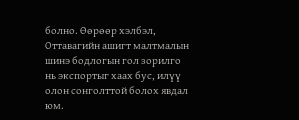болно. Өөрөөр хэлбэл, Оттавагийн ашигт малтмалын шинэ бодлогын гол зорилго нь экспортыг хаах бус, илүү олон сонголттой болох явдал юм.